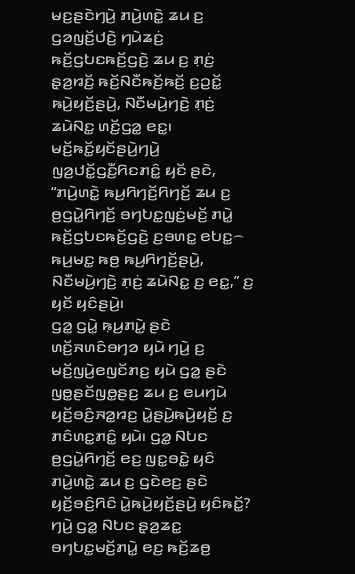ꤗꤢ꤬ꤔꤢꤧꤚꤣꤧ꤬ ꤊꤣꤧ꤬ꤛꤢꤧ꤭ ꤘꤣ ꤢ꤬ ꤞꤤꤜꤢꤩ꤬ꤓꤢꤧ꤬ ꤚꤣꤧꤘꤢꤦ꤬ ꤒꤢꤩ꤬ꤞꤝꤢꤒꤢꤩ꤬ꤞꤢꤧ꤬ ꤘꤣ ꤢ꤬ ꤊ꤫ꤢꤦ꤬ ꤔ꤫ꤤ꤬ꤙꤢꤩ꤬ ꤒꤢꤩ꤬ꤡꤢꤪꤒꤢꤩ꤬ꤒꤢꤩ꤬ ꤢ꤬ꤑꤢꤩ꤭ ꤒꤣꤧ꤬ꤟꤢꤩ꤬ꤔꤣꤧ꤬, ꤡꤢꤪꤗꤣꤧ꤬ꤚꤢꤧ꤬ ꤊ꤫ꤢꤦ꤬ ꤘꤣꤧꤡꤢ꤭ ꤛꤢꤩ꤬ꤞꤤ꤭ ꤕꤢ꤭꤯ ꤗꤢꤩ꤬ꤒꤢꤩ꤭ꤟꤢꤩꤔꤣꤧ꤬ꤚꤣꤧ꤬ ꤜꤤ꤬ꤓꤢꤩ꤭ꤞꤢꤪ꤬ꤖꤢꤊꤢꤨ꤭ ꤟꤢꤩ ꤔꤢꤧ, “ꤊꤣꤧ꤬ꤛꤢꤧ꤭ ꤒꤣ꤬ꤖꤚꤢꤩ꤬ꤖꤚꤢꤩ꤬ ꤘꤣ ꤢ꤬ ꤥ꤬ꤞꤣꤧ꤭ꤖꤚꤢꤩ꤬ ꤋꤚꤝꤢ꤭ꤜꤢꤦ꤬ꤗꤢꤩ꤬ ꤊꤣꤧ꤭ ꤒꤢꤩ꤬ꤞꤝꤢꤒꤢꤩ꤬ꤞꤢꤧ꤬ ꤢ꤬ꤋꤛꤢ꤭ ꤕꤝꤢ꤭꤮ ꤒꤣ꤬ꤗꤢ꤭ ꤒꤥ꤬ ꤒꤣ꤬ꤖꤚꤢꤩ꤬ꤔꤣꤧ꤬, ꤡꤢꤪꤗꤣꤧ꤬ꤚꤢꤧ꤬ ꤊ꤫ꤢꤦ꤬ ꤘꤣꤧꤡꤢ꤭ ꤢ꤬ ꤕꤢ꤭,” ꤢ꤬ ꤟꤢꤩ ꤟꤢꤨꤔꤣꤧ꤬꤯
ꤞꤤ꤭ ꤞꤣꤧ꤭ ꤒ꤫ꤣ꤬ꤊꤣꤧ꤭ ꤔꤢꤧ ꤛꤢꤩ꤬ꤏꤛꤢꤨꤋꤚꤤ ꤟꤣꤧ ꤚꤣꤧ꤬ ꤢ꤬ ꤗꤢꤩ꤬ꤜꤣꤧ꤬ꤕꤜꤢꤩꤊꤢ꤬ ꤟꤣꤧ ꤞꤤ꤭ ꤔꤢꤧ ꤜꤥ꤭ꤔꤢꤩꤜꤥ꤭ꤔꤢ꤬ ꤘꤣ ꤢ꤬ ꤕꤣꤚꤣꤧ ꤟꤢꤩ꤬ꤋꤢꤨ꤬ꤏꤤ꤭ꤙꤢ꤬ ꤣꤧ꤭ꤔꤣꤧ꤬ꤒꤣꤧ꤬ꤟꤢꤩ꤬ ꤢ꤬ ꤊꤢꤨꤛꤢ꤭ꤊꤢꤨ꤭ ꤟꤣꤧ꤯ ꤞꤤ꤭ ꤡꤝꤢ ꤥ꤬ꤞꤣꤧ꤭ꤖꤚꤢꤩ꤬ ꤕꤢ꤬ ꤜꤢ꤭ꤋꤢꤧ꤭ ꤟꤢꤨ ꤊꤣꤧ꤬ꤛꤢꤧ꤭ ꤘꤣ ꤢ꤬ ꤞꤢꤧꤕꤢ꤬ ꤔꤢꤧ ꤟꤢꤩ꤬ꤋꤢꤨ꤬ꤖꤢꤨ ꤣꤧ꤭ꤒꤣꤧ꤬ꤟꤢꤩ꤬ꤔꤣꤧ꤬ ꤟꤢꤨꤒꤢꤩ꤭? ꤚꤣꤧ꤬ ꤞꤤ꤭ ꤡꤝꤢ ꤔ꤫ꤤ꤬ꤘꤢ꤭ ꤋꤚꤝꤢ꤭ꤗꤢꤩ꤬ꤊꤣꤧ꤭ ꤕꤢ꤬ ꤒꤢꤩ꤬ꤘꤥ꤬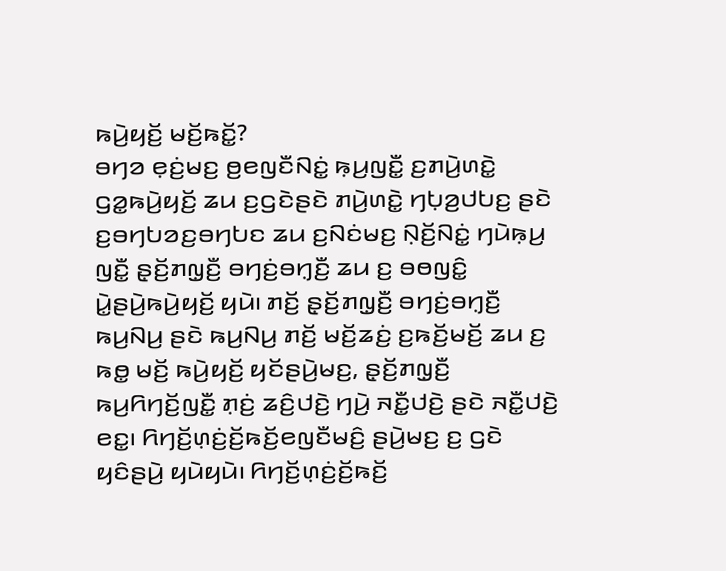ꤒꤣꤧ꤬ꤟꤢꤩ꤬ ꤗꤢꤩ꤬ꤒꤢꤩ꤭?
ꤋꤚꤤ ꤕ꤫ꤢꤦ꤬ꤗꤢ꤬ ꤥ꤬ꤕꤜꤢꤪꤡꤢꤦ꤭ ꤒ꤫ꤣ꤬ꤜꤢꤪ꤭ ꤢ꤬ꤊꤣꤧ꤬ꤛꤢꤧ꤭ ꤞꤤ꤭ꤒꤣꤧ꤬ꤟꤢꤩ꤬ ꤘꤣ ꤢ꤬ꤞꤢꤧꤔꤢꤧ ꤊꤣꤧ꤬ꤛꤢꤧ꤭ ꤚꤝ꤫ꤤ꤬ꤓꤝꤢ꤬ ꤔꤢꤧ ꤢ꤬ꤋꤚꤝꤤꤢ꤬ꤋꤚꤝꤢ ꤘꤣ ꤢ꤬ꤡꤢꤦꤗꤢ꤬ ꤡ꤫ꤢꤩ꤬ꤡꤢꤦ꤭ ꤚꤣꤧꤒ꤫ꤣ꤬ ꤜꤢꤪ꤭ ꤔ꤫ꤢꤩ꤬ꤊꤜ꤫ꤢꤪ꤬ ꤋꤚꤢꤦ꤬ꤋꤚ꤫ꤢꤪ꤬ ꤘꤣ ꤢ꤬ ꤋꤥꤜꤢꤨ꤭ ꤣꤧ꤭ꤔꤣꤧ꤬ꤒꤣꤧ꤬ꤟꤢꤩ꤬ ꤟꤣꤧ꤯ ꤊꤢꤩ꤬ ꤔ꤫ꤢꤩ꤬ꤊꤜ꤫ꤢꤪ꤬ ꤋꤚꤢꤦ꤬ꤋꤚ꤫ꤢꤪ꤬ ꤒꤣ꤬ꤡꤣ꤬ ꤔꤢꤧ ꤒꤣ꤬ꤡꤣ꤬ ꤊꤢꤩ꤬ ꤗꤢꤩ꤬ꤘꤢꤦ꤬ ꤢ꤬ꤒꤢꤩ꤬ꤗꤢꤩ꤬ ꤘꤣ ꤢ꤬ ꤒꤥ꤭ ꤗꤢꤩ꤬ ꤒꤣꤧ꤬ꤟꤢꤩ꤬ ꤟꤢꤩꤔꤣꤧ꤬ꤗꤢ꤬, ꤔ꤫ꤢꤩ꤬ꤊꤜ꤫ꤢꤪ꤬ ꤒꤣ꤬ꤖꤚꤢꤩ꤬ꤜꤢꤪ꤭ ꤊ꤫ꤢꤦ꤬ ꤘꤢꤨ꤬ꤓꤢꤧ꤬ ꤚꤣꤧ꤬ ꤏꤢꤪ꤭ꤓꤢꤧ꤬ ꤔꤢꤧ ꤏꤢꤪ꤭ꤓꤢꤧ꤬ ꤕꤢ꤭꤯ ꤖꤚꤢꤩ꤬ꤛ꤫ꤢꤦ꤬ꤢꤩ꤬ꤒꤢꤩ꤬ꤕꤜꤢꤪꤗꤢꤨ꤬ ꤔꤣꤧ꤬ꤗꤢ꤬ ꤢ꤬ ꤞꤢꤧ ꤟꤢꤨꤔꤣꤧ꤬ ꤟꤣꤧꤟꤣꤧ꤯ ꤖꤚꤢꤩ꤬ꤛ꤫ꤢꤦ꤬ꤢꤩ꤬ꤒꤢꤩ꤬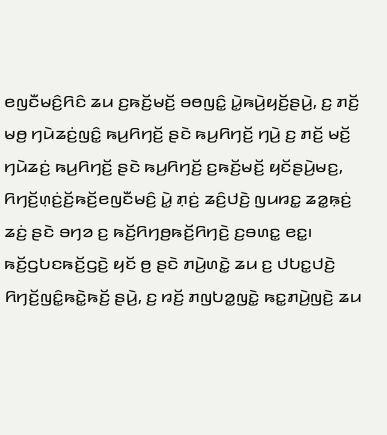ꤕꤜꤢꤪꤗꤢꤨ꤬ꤖꤢꤨ ꤘꤣ ꤢ꤬ꤒꤢꤩ꤬ꤗꤢꤩ꤬ ꤋꤥꤜꤢꤨ꤭ ꤣꤧ꤭ꤒꤣꤧ꤬ꤟꤢꤩ꤬ꤔꤣꤧ꤬, ꤢ꤬ ꤊꤢꤩ꤬ ꤗꤥ꤬ ꤚꤣꤧꤘꤢꤦ꤬ꤜꤢꤨ꤭ ꤒꤣ꤬ꤖꤚꤢꤩ꤬ ꤔꤢꤧ ꤒꤣ꤬ꤖꤚꤢꤩ꤬ ꤚꤣꤧ꤬ ꤢ꤬ ꤊꤢꤩ꤬ ꤗꤢꤩ꤬ ꤚꤣꤧꤘꤢꤦ꤬ ꤒꤣ꤬ꤖꤚꤢꤩ꤬ ꤔꤢꤧ ꤒꤣ꤬ꤖꤚꤢꤩ꤬ ꤢ꤬ꤒꤢꤩ꤬ꤗꤢꤩ꤬ ꤟꤢꤩꤔꤣꤧ꤬ꤗꤢ꤬, ꤖꤚꤢꤩ꤬ꤛ꤫ꤢꤦ꤬ꤢꤩ꤬ꤒꤢꤩ꤬ꤕꤜꤢꤪꤗꤢꤨ꤬ ꤣꤧ꤭ ꤊ꤫ꤢꤦ꤬ ꤘꤢꤨ꤬ꤓꤢꤧ꤬ ꤜꤣꤙꤢ꤭ ꤘꤤ꤭ꤒ꤫ꤢꤦ꤬ ꤘꤢꤦ꤬ ꤔꤢꤧ ꤋꤚꤤ ꤢ꤬ ꤒꤢꤩ꤬ꤖꤚꤥ꤬ꤒꤢꤩ꤬ꤖꤚꤢꤧ꤬ ꤢ꤬ꤋꤛꤢ꤭ ꤕꤢ꤭꤯
ꤒꤢꤩ꤬ꤞꤝꤢꤒꤢꤩ꤬ꤞꤢꤧ꤬ ꤟꤢꤩ ꤥ꤬ ꤔꤢꤧ ꤊꤣꤧ꤬ꤛꤢꤧ꤭ ꤘꤣ ꤢ꤬ ꤓꤝꤢ꤭ꤓꤢꤧ꤬ ꤖꤚꤢꤩ꤬ꤜꤢꤨ꤭ꤒꤢꤧ꤭ꤒꤢꤩ꤬ ꤔꤣꤧ꤬, ꤢ꤬ ꤙꤢꤩ꤬ ꤊꤜꤝꤤ꤭ꤜꤢꤧ꤭ ꤒꤢ꤭ꤊꤣꤧ꤬ꤜꤢꤧ꤬ ꤘꤣ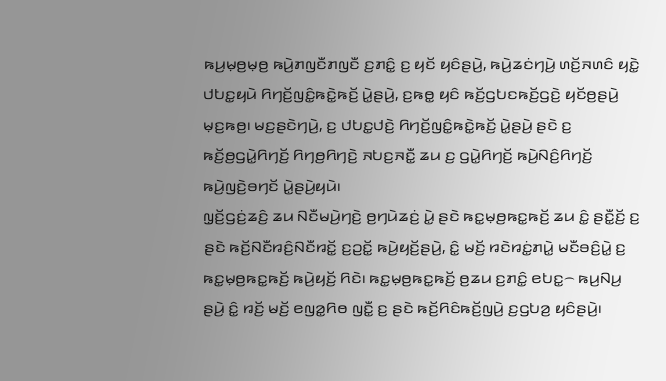ꤒꤣ꤬ꤗ꤫ꤥ꤬ꤗ꤫ꤥ꤬ ꤒꤣꤧ꤬ꤊꤜꤢꤪꤊꤜꤢꤪ ꤢ꤬ꤊꤢꤨ꤭ ꤢ꤬ ꤟꤢꤩ ꤟꤢꤨꤔꤣꤧ꤬, ꤒꤣꤧ꤬ꤘꤢꤦꤚꤣꤧ꤬ ꤛꤢꤩ꤬ꤏꤛꤢꤨ ꤟꤢꤧ꤭ ꤓꤝꤢ꤭ꤟꤣꤧ ꤖꤚꤢꤩ꤬ꤜꤢꤨ꤭ꤒꤢꤧ꤭ꤒꤢꤩ꤬ ꤣꤧ꤭ꤔꤣꤧ꤬, ꤢ꤬ꤒꤥ꤭ ꤟꤢꤨ ꤒꤢꤩ꤬ꤞꤝꤢꤒꤢꤩ꤬ꤞꤢꤧ꤬ ꤟꤢꤩꤥ꤬ꤔꤣꤧ꤬ ꤗ꤫ꤢ꤬ꤒꤥ꤬꤯ ꤗꤢ꤬ꤔꤢꤧꤚꤣꤧ꤬, ꤢ꤬ ꤓꤝꤢ꤭ꤓꤢꤧ꤬ ꤖꤚꤢꤩ꤬ꤜꤢꤨ꤭ꤒꤢꤧ꤭ꤒꤢꤩ꤬ ꤣꤧ꤭ꤔꤣꤧ꤬ ꤔꤢꤧ ꤢ꤬ ꤒꤢꤩ꤬ꤥ꤬ꤞꤣꤧ꤭ꤖꤚꤢꤩ꤬ ꤖꤚꤥ꤬ꤖꤚꤢꤧ꤬ ꤏꤝꤢ꤬ꤏꤢꤪ꤭ ꤘꤣ ꤢ꤬ ꤞꤣꤧ꤭ꤖꤚꤢꤩ꤬ ꤒꤣꤧ꤬ꤡꤢꤨ꤬ꤖꤚꤢꤩ꤬ ꤒꤣꤧ꤬ꤜꤢꤧ꤬ꤋꤚꤢꤩ ꤣꤧ꤭ꤔꤣꤧ꤬ꤟꤣꤧ꤯
ꤜ꤫ꤢꤩ꤬ꤞꤢꤦ꤬ꤘꤢꤨ꤬ ꤘꤣ ꤡꤢꤪꤗꤣꤧ꤬ꤚꤢꤧ꤬ ꤥ꤬ꤚꤣꤧꤘꤢꤦ꤬ ꤣꤧ꤭ ꤔꤢꤧ ꤒꤢ꤭ꤗ꤫ꤥ꤬ꤒꤢ꤭ꤒꤢꤩ꤬ ꤘꤣ ꤢꤨ꤭ ꤔꤢꤪ꤭ꤢꤩ꤬ ꤢ꤬ ꤔꤢꤧ ꤒꤢꤩ꤬ꤡꤢꤪꤙꤢꤨ꤬ꤡꤢꤪꤙꤢꤩ꤭ ꤢ꤬ꤑꤢꤩ꤭ ꤒꤣꤧ꤬ꤟꤢꤩ꤬ꤔꤣꤧ꤬, ꤢꤨ꤭ ꤗꤢꤩ꤬ ꤙꤢꤧꤙꤢꤦ꤭ꤊꤣꤧ꤭ ꤗꤢꤪꤋꤢꤨ꤬ꤣꤧ꤭ ꤢ꤬ ꤒꤢ꤭ꤗ꤫ꤥ꤬ꤒꤢ꤭ꤒꤢꤩ꤬ ꤒꤣꤧ꤬ꤟꤢꤩ꤬ ꤖꤢꤧ꤯ ꤒꤢ꤭ꤗ꤫ꤥ꤬ꤒꤢ꤭ꤒꤢꤩ꤬ ꤥ꤬ꤘꤣ ꤢ꤬ꤊꤢꤨ꤭ ꤕꤝꤢ꤭꤮ ꤒꤣ꤬ꤡꤣ꤬ ꤔꤣꤧ꤬ ꤢꤨ꤭ ꤙꤢꤩ꤬ ꤗꤢꤩ꤬ ꤕꤜꤤ꤭ꤖꤥ ꤜꤢꤪ꤭ ꤢ꤬ ꤔꤢꤧ ꤒꤢꤩ꤬ꤖꤢꤨꤒꤢꤩ꤬ꤜꤣꤧ꤬ ꤢ꤬ꤞꤝꤤ꤬ ꤟꤢꤨꤔꤣꤧ꤬꤯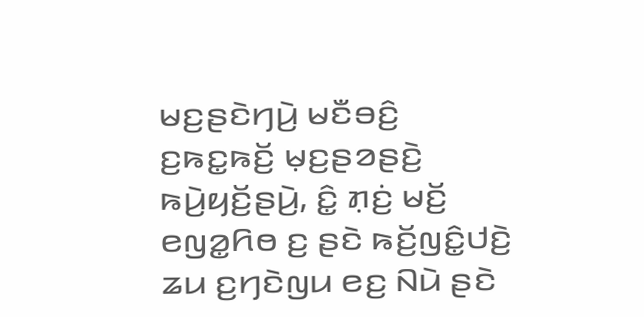ꤗꤢ꤬ꤔꤢꤧꤚꤣꤧ꤬ ꤗꤢꤪꤋꤢꤨ꤬ ꤢ꤬ꤒꤢ꤭ꤒꤢꤩ꤬ ꤗ꤫ꤢ꤬ꤔꤤꤔꤢꤧ꤬ ꤒꤣꤧ꤬ꤟꤢꤩ꤬ꤔꤣꤧ꤬, ꤢꤨ꤭ ꤊ꤫ꤢꤦ꤬ ꤗꤢꤩ꤬ ꤕꤜꤤ꤭ꤖꤥ ꤢ꤬ ꤔꤢꤧ ꤒꤢꤩ꤬ꤜꤢꤨ꤭ꤓꤢꤧ꤬ ꤘꤣ ꤢ꤬ꤚꤢꤧꤜꤣ ꤕꤢ꤬ ꤡꤣꤧ ꤔꤢꤧ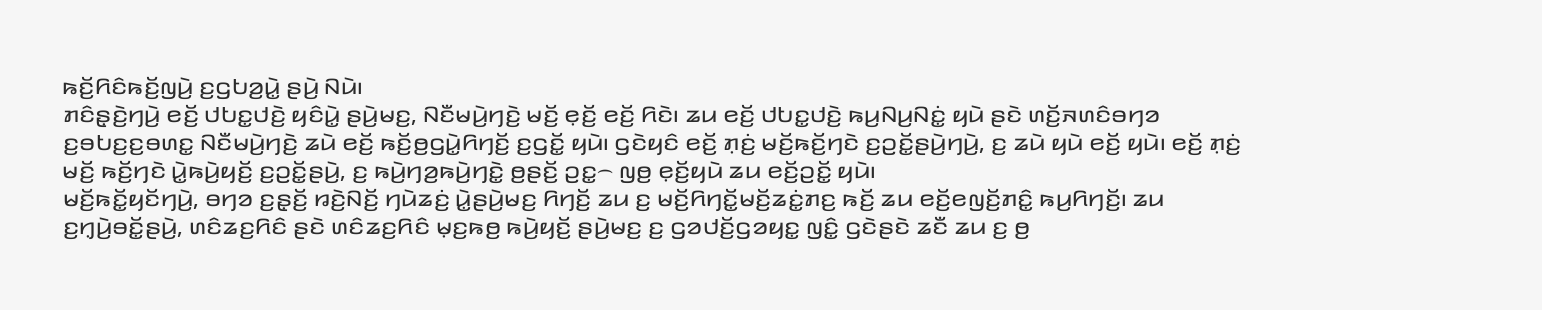ꤒꤢꤩ꤬ꤖꤢꤨꤒꤢꤩ꤬ꤜꤣꤧ꤬ ꤢ꤬ꤞꤝꤤ꤬ꤣꤧ꤭ ꤔꤣꤧ꤬ ꤡꤣꤧ꤯
ꤊꤢꤨꤔ꤫ꤢꤧ꤬ꤚꤣꤧ꤬ ꤕꤢꤩ꤬ ꤓꤝꤢ꤭ꤓꤢꤧ꤬ ꤟꤢꤨꤣꤧ꤭ ꤔꤣꤧ꤬ꤗꤢ꤬, ꤡꤢꤪꤗꤣꤧ꤬ꤚꤢꤧ꤬ ꤗꤢꤩ꤬ ꤕ꤫ꤢꤩ꤬ ꤕꤢꤩ꤬ ꤖꤢꤧ꤯ ꤘꤣ ꤕꤢꤩ꤬ ꤓꤝꤢ꤭ꤓꤢꤧ꤬ ꤒꤣ꤬ꤡꤣ꤬ꤡꤢꤦ꤭ ꤟꤣꤧ ꤔꤢꤧ ꤛꤢꤩ꤬ꤏꤛꤢꤨꤋꤚꤤ ꤢ꤬ꤋꤝꤢ꤬ꤢ꤬ꤋꤛꤢ꤭ ꤡꤢꤪꤗꤣꤧ꤬ꤚꤢꤧ꤬ ꤘꤣꤧ ꤕꤢꤩ꤬ ꤒꤢꤩ꤬ꤥ꤬ꤞꤣꤧ꤭ꤖꤚꤢꤩ꤬ ꤢ꤬ꤞꤢꤩ꤭ ꤟꤣꤧ꤯ ꤞꤢꤧꤟꤢꤨ ꤕꤢꤩ꤬ ꤊ꤫ꤢꤦ꤬ ꤗꤢꤩ꤬ꤒꤢꤩ꤬ꤚꤢꤧ ꤢ꤬ꤑꤢꤩ꤭ꤔꤣꤧ꤬ꤚꤣꤧ꤬, ꤢ꤬ ꤘꤣꤧ ꤟꤣꤧ ꤕꤢꤩ꤬ ꤟꤣꤧ꤯ ꤕꤢꤩ꤬ ꤊ꤫ꤢꤦ꤬ ꤗꤢꤩ꤬ ꤒꤢꤩ꤬ꤚꤢꤧ ꤣꤧ꤭ꤒꤣꤧ꤬ꤟꤢꤩ꤬ ꤢ꤬ꤑꤢꤩ꤭ꤔꤣꤧ꤬, ꤢ꤬ ꤒꤣꤧ꤬ꤚꤤ꤬ꤒꤣꤧ꤬ꤚꤢꤧ꤭ ꤥ꤬ꤔꤢꤩ꤬ ꤑꤢ꤭꤮ ꤜꤥ꤬ ꤕ꤫ꤢꤩ꤬ꤟꤣꤧ ꤘꤣ ꤕꤢꤩ꤬ꤑꤢꤩ꤭ ꤟꤣꤧ꤯
ꤗꤢꤩ꤬ꤒꤢꤩ꤭ꤟꤢꤩꤚꤣꤧ꤬, ꤋꤚꤤ ꤢ꤬ꤔ꤫ꤢꤩ꤬ ꤙꤢꤧ꤬ꤡꤢꤩ꤬ ꤚꤣꤧꤘꤢꤦ꤬ ꤣꤧ꤭ꤔꤣꤧ꤬ꤗꤢ꤬ ꤖꤚꤢꤩ꤬ ꤘꤣ ꤢ꤬ ꤗꤢꤩ꤬ꤖꤚꤢꤩ꤭ꤗꤢꤩ꤬ꤘꤢꤦ꤭ꤊꤢ꤬ ꤒꤢꤩ꤬ ꤘꤣ ꤕꤢꤩ꤬ꤕꤜꤢꤩ꤬ꤊꤢꤨ꤭ ꤒꤣ꤬ꤖꤚꤢꤩ꤬꤯ ꤘꤣ ꤢ꤬ꤚ꤫ꤣꤧ꤬ꤋꤢꤩ꤭ꤔꤣꤧ꤬, ꤛꤢꤨꤘꤢ꤬ꤖꤢꤨ ꤔꤢꤧ ꤛꤢꤨꤘꤢ꤬ꤖꤢꤨ ꤗ꤫ꤢ꤬ꤒꤥ꤬ ꤒꤣꤧ꤬ꤟꤢꤩ꤬ ꤔꤣꤧ꤬ꤗꤢ꤬ ꤢ꤬ ꤞꤤꤓꤢꤩ꤬ꤞꤤꤟꤢ꤭ ꤜꤢꤨ꤭ ꤞꤢꤧꤔꤢꤧ ꤘꤢꤪ ꤘꤣ ꤢ꤬ ꤥ꤬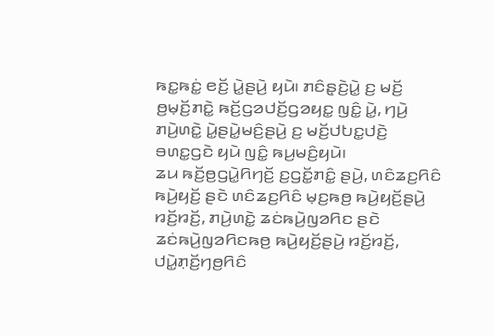ꤒꤢ꤭ꤒꤢꤦ꤭ ꤕꤢꤩ꤬ ꤣꤧ꤭ꤔꤣꤧ꤬ ꤟꤣꤧ꤯ ꤊꤢꤨꤔ꤫ꤢꤧ꤬ꤣꤧ꤭ ꤢ꤬ ꤗꤢꤩ꤬ ꤥ꤬ꤗ꤫ꤢꤩ꤬ꤊꤢꤧ꤭ ꤒꤢꤩ꤬ꤞꤤꤓꤢꤩ꤬ꤞꤤꤟꤢ꤭ ꤜꤢꤨ꤭ ꤣꤧ꤭, ꤚꤣꤧ꤬ ꤊꤣꤧ꤬ꤛꤢꤧ꤭ ꤣꤧ꤭ꤔꤣꤧ꤭ꤗꤢꤨ꤬ꤔꤣꤧ꤬ ꤢ꤬ ꤗꤢꤩ꤬ꤓꤝꤢ꤭ꤓꤢꤧ꤬ ꤋꤛꤢ꤭ꤞꤢꤧ ꤟꤣꤧ ꤜꤢꤨ꤭ ꤒꤣ꤬ꤗꤢꤨ꤬ꤟꤣꤧ꤯
ꤘꤣ ꤒꤢꤩ꤬ꤥ꤬ꤞꤣꤧ꤭ꤖꤚꤢꤩ꤬ ꤢ꤬ꤞꤢꤩ꤭ꤊꤢꤨ꤭ ꤔꤣꤧ꤬, ꤛꤢꤨꤘꤢ꤬ꤖꤢꤨ ꤒꤣꤧ꤬ꤟꤢꤩ꤬ ꤔꤢꤧ ꤛꤢꤨꤘꤢ꤬ꤖꤢꤨ ꤗ꤫ꤢ꤬ꤒꤥ꤬ ꤒꤣꤧ꤬ꤟꤢꤩ꤬ꤔꤣꤧ꤬ ꤙꤢꤩ꤬ꤙꤢꤩ꤬, ꤊꤣꤧ꤬ꤛꤢꤧ꤭ ꤘꤢꤦꤒꤣꤧ꤬ꤜꤤꤖꤢ ꤔꤢꤧ ꤘꤢꤦꤒꤣꤧ꤬ꤜꤤꤖꤢꤒꤥ꤬ ꤒꤣꤧ꤬ꤟꤢꤩ꤬ꤔꤣꤧ꤬ ꤙꤢꤩ꤬ꤙꤢꤩ꤬, ꤓꤣꤧ꤭ꤊ꤫ꤢꤩ꤬ꤚꤥ꤬ꤖꤢꤨ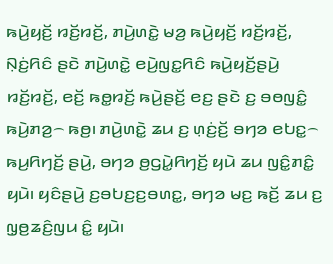ꤒꤣꤧ꤬ꤟꤢꤩ꤬ ꤙꤢꤩ꤬ꤙꤢꤩ꤬, ꤊꤣꤧ꤬ꤛꤢꤧ꤭ ꤗꤤ꤬ ꤒꤣꤧ꤬ꤟꤢꤩ꤬ ꤙꤢꤩ꤬ꤙꤢꤩ꤬, ꤡ꤫ꤢꤦ꤬ꤖꤢꤨ ꤔꤢꤧ ꤊꤣꤧ꤬ꤛꤢꤧ꤭ ꤕꤣꤧ꤬ꤜꤢ꤭ꤖꤢꤨ ꤒꤣꤧ꤬ꤟꤢꤩ꤬ꤔꤣꤧ꤬ ꤙꤢꤩ꤬ꤙꤢꤩ꤬, ꤕꤢꤩ꤬ ꤒꤥ꤭ꤙꤢꤩ꤬ ꤒꤣꤧ꤬ꤔꤢꤩ꤬ ꤕꤢ꤬ ꤔꤢꤧ ꤢ꤬ ꤋꤥꤜꤢꤨ꤭ ꤒꤣꤧ꤬ꤊꤤ꤬꤮ ꤒꤥ꤬꤯ ꤊꤣꤧ꤬ꤛꤢꤧ꤭ ꤘꤣ ꤢ꤬ ꤛ꤫ꤢꤦ꤬ꤢꤩ꤬ ꤋꤚꤤ ꤕꤝꤢ꤭꤮ ꤒꤣ꤬ꤖꤚꤢꤩ꤬ ꤔꤣꤧ꤬, ꤋꤚꤤ ꤥ꤬ꤞꤣꤧ꤭ꤖꤚꤢꤩ꤬ ꤟꤣꤧ ꤘꤣ ꤜꤢꤨ꤭ꤊꤢꤨ꤭ ꤟꤣꤧ꤯ ꤟꤢꤨꤔꤣꤧ꤬ ꤢ꤬ꤋꤝꤢ꤬ꤢ꤬ꤋꤛꤢ꤭, ꤋꤚꤤ ꤗꤢ꤬ ꤒꤢꤩ꤬ ꤘꤣ ꤢ꤬ ꤜ꤫ꤥ꤬ꤘꤢꤨ꤬ꤜꤣ ꤢꤨ꤭ ꤟꤣꤧ꤯